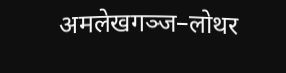अमलेखगञ्ज–लोथर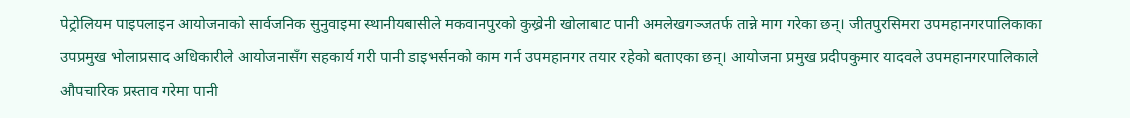पेट्रोलियम पाइपलाइन आयोजनाको सार्वजनिक सुनुवाइमा स्थानीयबासीले मकवानपुरको कुख्रेनी खोलाबाट पानी अमलेखगञ्जतर्फ तान्ने माग गरेका छन्। जीतपुरसिमरा उपमहानगरपालिकाका उपप्रमुख भोलाप्रसाद अधिकारीले आयोजनासँग सहकार्य गरी पानी डाइभर्सनको काम गर्न उपमहानगर तयार रहेको बताएका छन्। आयोजना प्रमुख प्रदीपकुमार यादवले उपमहानगरपालिकाले औपचारिक प्रस्ताव गरेमा पानी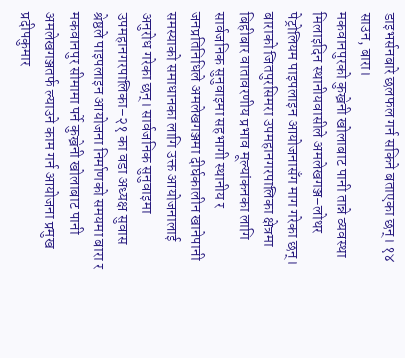डाइभर्सनबारे छलफल गर्न सकिने बताएका छन्। १४ साउन, बारा।
मकवानपुरको कुख्रेनी खोलाबाट पानी तान्ने व्यवस्था मिलाइदिन स्थानीयवासीले अमलेखगञ्ज–लोथर पेट्रोलियम पाइपलाइन आयोजनासँग माग गरेका छन्। बाराको जितपुरसिमरा उपमहानगरपालिका क्षेत्रमा बिहीबार वातावरणीय प्रभाव मूल्यांकनका लागि सार्वजनिक सुनुवाइमा सहभागी स्थानीय र जनप्रतिनिधिले अमलेखगञ्जमा दीर्घकालीन खानेपानी समस्याको समाधानका लागि उक्त आयोजनालाई अनुरोध गरेका छन्। सार्वजनिक सुनुवाइमा उपमहानगरपालिका–२१ का वडा अध्यक्ष सुवास श्रेष्ठले पाइपलाइन आयोजना निर्माणको समयमा बारा र मकवानपुर सीमामा पर्ने कुख्रेनी खोलाबाट पानी अमलेखगञ्जतर्फ ल्याउने काम गर्न आयोजना प्रमुख प्रदीपकुमार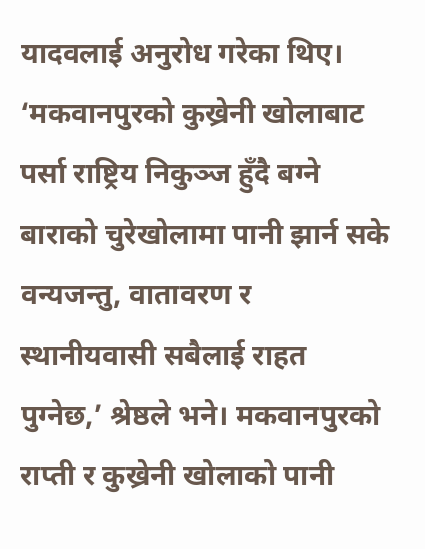यादवलाई अनुरोध गरेका थिए।
‘मकवानपुरको कुख्रेनी खोलाबाट पर्सा राष्ट्रिय निकुञ्ज हुँदै बग्ने बाराको चुरेखोलामा पानी झार्न सके वन्यजन्तु, वातावरण र स्थानीयवासी सबैलाई राहत पुग्नेछ,’ श्रेष्ठले भने। मकवानपुरको राप्ती र कुख्रेनी खोलाको पानी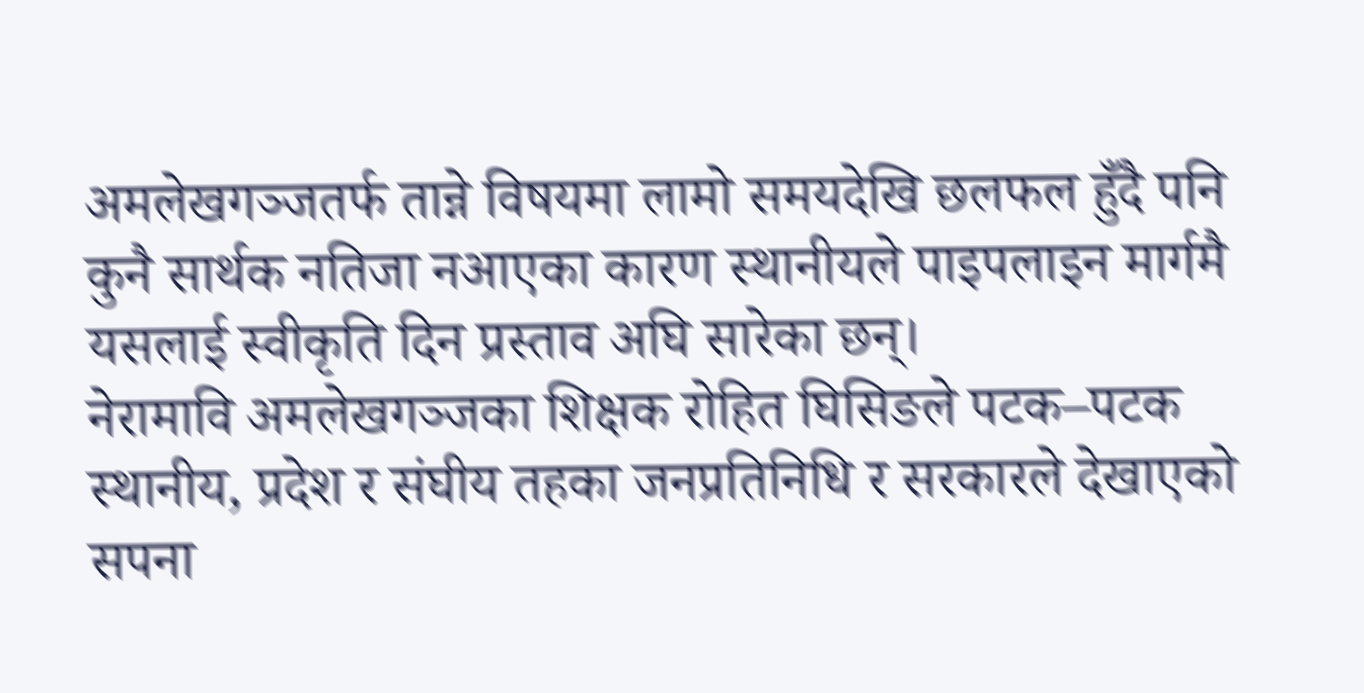अमलेखगञ्जतर्फ तान्ने विषयमा लामो समयदेखि छलफल हुँदै पनि कुनै सार्थक नतिजा नआएका कारण स्थानीयले पाइपलाइन मार्गमै यसलाई स्वीकृति दिन प्रस्ताव अघि सारेका छन्।
नेरामावि अमलेखगञ्जका शिक्षक रोहित घिसिङले पटक–पटक स्थानीय, प्रदेश र संघीय तहका जनप्रतिनिधि र सरकारले देखाएको सपना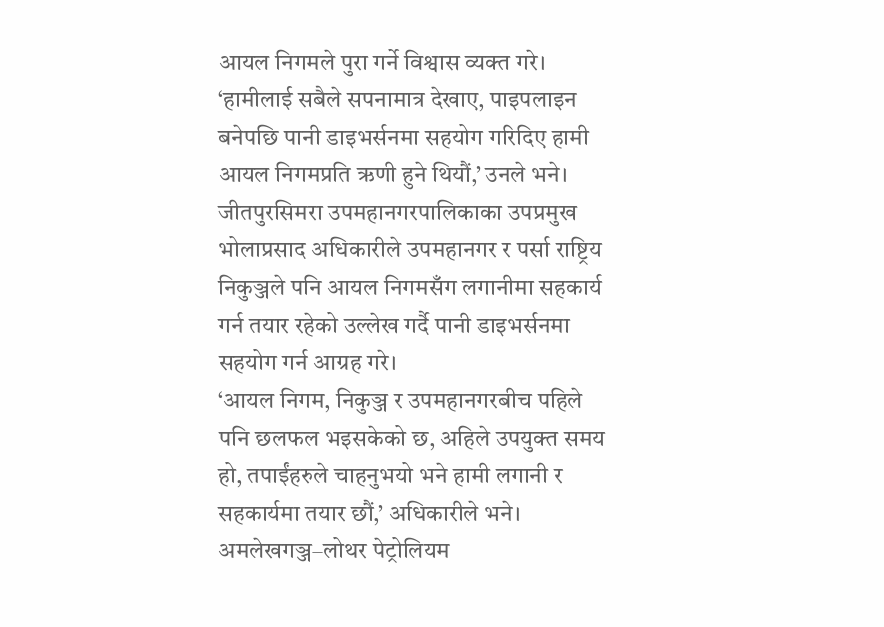आयल निगमले पुरा गर्ने विश्वास व्यक्त गरे। ‘हामीलाई सबैले सपनामात्र देखाए, पाइपलाइन बनेपछि पानी डाइभर्सनमा सहयोग गरिदिए हामी आयल निगमप्रति ऋणी हुने थियौं,’ उनले भने। जीतपुरसिमरा उपमहानगरपालिकाका उपप्रमुख भोलाप्रसाद अधिकारीले उपमहानगर र पर्सा राष्ट्रिय निकुञ्जले पनि आयल निगमसँग लगानीमा सहकार्य गर्न तयार रहेको उल्लेख गर्दै पानी डाइभर्सनमा सहयोग गर्न आग्रह गरे।
‘आयल निगम, निकुञ्ज र उपमहानगरबीच पहिले पनि छलफल भइसकेको छ, अहिले उपयुक्त समय हो, तपाईंहरुले चाहनुभयो भने हामी लगानी र सहकार्यमा तयार छौं,’ अधिकारीले भने। अमलेखगञ्ज–लोथर पेट्रोलियम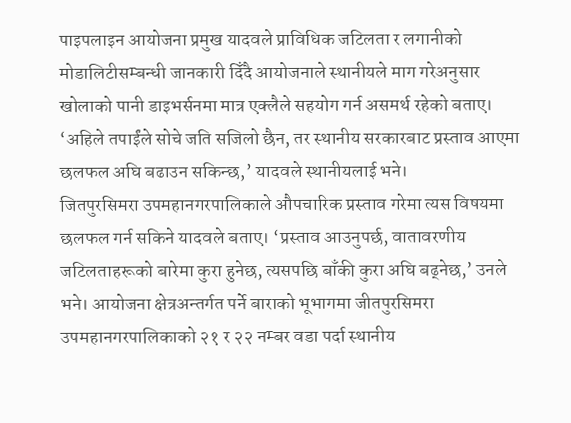पाइपलाइन आयोजना प्रमुख यादवले प्राविधिक जटिलता र लगानीको मोडालिटीसम्बन्धी जानकारी दिँदै आयोजनाले स्थानीयले माग गरेअनुसार खोलाको पानी डाइभर्सनमा मात्र एक्लैले सहयोग गर्न असमर्थ रहेको बताए। ‘अहिले तपाईंले सोचे जति सजिलो छैन, तर स्थानीय सरकारबाट प्रस्ताव आएमा छलफल अघि बढाउन सकिन्छ,’ यादवले स्थानीयलाई भने।
जितपुरसिमरा उपमहानगरपालिकाले औपचारिक प्रस्ताव गरेमा त्यस विषयमा छलफल गर्न सकिने यादवले बताए। ‘प्रस्ताव आउनुपर्छ, वातावरणीय जटिलताहरूको बारेमा कुरा हुनेछ, त्यसपछि बाँकी कुरा अघि बढ्नेछ,’ उनले भने। आयोजना क्षेत्रअन्तर्गत पर्ने बाराको भूभागमा जीतपुरसिमरा उपमहानगरपालिकाको २१ र २२ नम्बर वडा पर्दा स्थानीय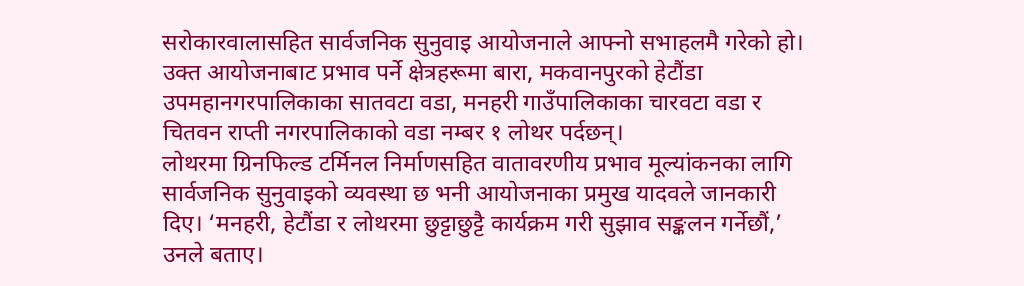सरोकारवालासहित सार्वजनिक सुनुवाइ आयोजनाले आफ्नो सभाहलमै गरेको हो। उक्त आयोजनाबाट प्रभाव पर्ने क्षेत्रहरूमा बारा, मकवानपुरको हेटौंडा उपमहानगरपालिकाका सातवटा वडा, मनहरी गाउँपालिकाका चारवटा वडा र चितवन राप्ती नगरपालिकाको वडा नम्बर १ लोथर पर्दछन्।
लोथरमा ग्रिनफिल्ड टर्मिनल निर्माणसहित वातावरणीय प्रभाव मूल्यांकनका लागि सार्वजनिक सुनुवाइको व्यवस्था छ भनी आयोजनाका प्रमुख यादवले जानकारी दिए। ‘मनहरी, हेटौंडा र लोथरमा छुट्टाछुट्टै कार्यक्रम गरी सुझाव सङ्कलन गर्नेछौं,’ उनले बताए।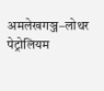अमलेखगञ्ज–लोथर पेट्रोलियम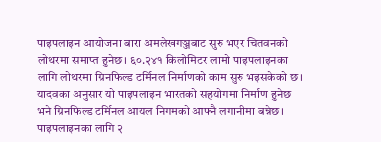पाइपलाइन आयोजना बारा अमलेखगञ्जबाट सुरु भएर चितवनको लोथरमा समाप्त हुनेछ। ६०.२४१ किलोमिटर लामो पाइपलाइनका लागि लोथरमा ग्रिनफिल्ड टर्मिनल निर्माणको काम सुरु भइसकेको छ। यादवका अनुसार यो पाइपलाइन भारतको सहयोगमा निर्माण हुनेछ भने ग्रिनफिल्ड टर्मिनल आयल निगमको आफ्नै लगानीमा बन्नेछ। पाइपलाइनका लागि २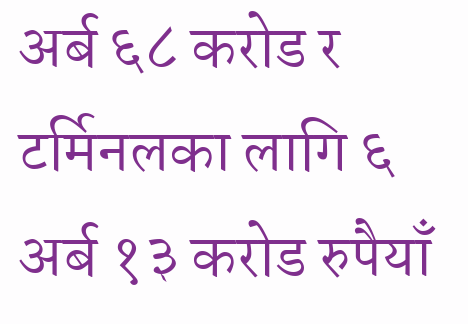अर्ब ६८ करोड र टर्मिनलका लागि ६ अर्ब १३ करोड रुपैयाँ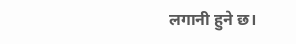लगानी हुने छ।